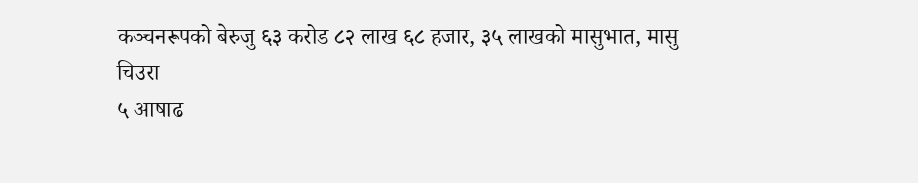कञ्चनरूपको बेरुजु ६३ करोड ८२ लाख ६८ हजार, ३५ लाखको मासुभात, मासु चिउरा
५ आषाढ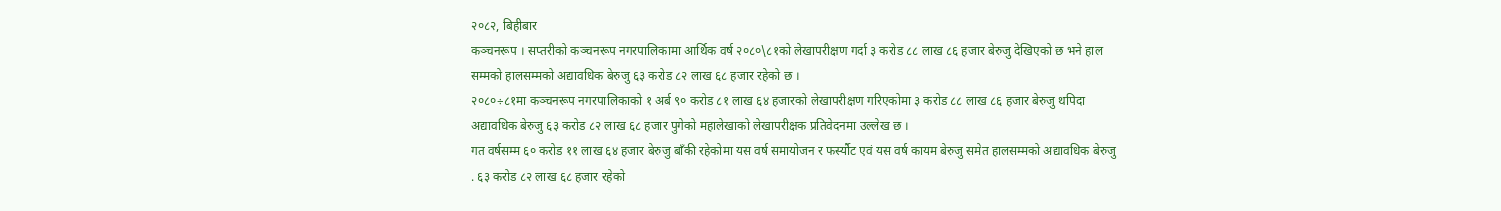२०८२, बिहीबार
कञ्चनरूप । सप्तरीको कञ्चनरूप नगरपालिकामा आर्थिक वर्ष २०८०\८१को लेखापरीक्षण गर्दा ३ करोड ८८ लाख ८६ हजार बेरुजु देखिएको छ भने हाल सम्मको हालसम्मको अद्यावधिक बेरुजु ६३ करोड ८२ लाख ६८ हजार रहेको छ ।
२०८०÷८१मा कञ्चनरूप नगरपालिकाको १ अर्ब ९० करोड ८१ लाख ६४ हजारको लेखापरीक्षण गरिएकोमा ३ करोड ८८ लाख ८६ हजार बेरुजु थपिदा अद्यावधिक बेरुजु ६३ करोड ८२ लाख ६८ हजार पुगेको महालेखाको लेखापरीक्षक प्रतिवेदनमा उल्लेख छ ।
गत वर्षसम्म ६० करोड ११ लाख ६४ हजार बेरुजु बाँकी रहेकोमा यस वर्ष समायोजन र फर्स्यौट एवं यस वर्ष कायम बेरुजु समेत हालसम्मको अद्यावधिक बेरुजु . ६३ करोड ८२ लाख ६८ हजार रहेको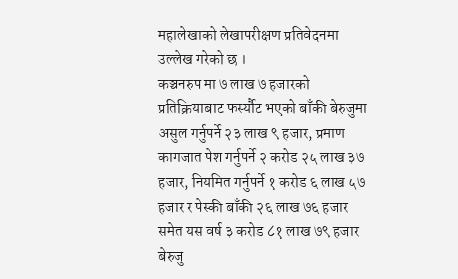महालेखाको लेखापरीक्षण प्रतिवेदनमा उल्लेख गरेको छ ।
कञ्चनरुप मा ७ लाख ७ हजारको प्रतिक्रियाबाट फर्स्यौट भएको बाँकी बेरुजुमा असुल गर्नुपर्ने २३ लाख ९ हजार, प्रमाण कागजात पेश गर्नुपर्ने २ करोड २५ लाख ३७ हजार, नियमित गर्नुपर्ने १ करोड ६ लाख ५७ हजार र पेस्की बाँकी २६ लाख ७६ हजार समेत यस वर्ष ३ करोड ८१ लाख ७९ हजार बेरुजु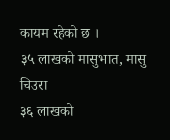कायम रहेको छ ।
३५ लाखको मासुभात, मासु चिउरा
३६ लाखको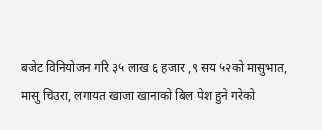बजेट विनियोजन गरि ३५ लाख ६ हजार ,९ सय ५२को मासुभात, मासु चिउरा, लगायत खाजा खानाको बिल पेश हुने गरेको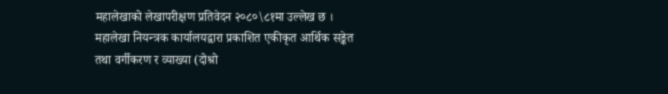महालेखाको लेखापरीक्षण प्रतिवेदन २०८०\८१मा उल्लेख छ ।
महालेखा नियन्त्रक कार्यालयद्वारा प्रकाशित एकीकृत आर्थिक सङ्केत तथा वर्गीकरण र व्याख्या (दोश्रो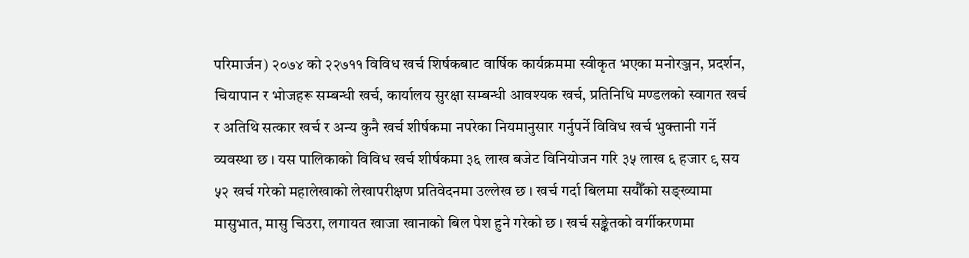परिमार्जन) २०७४ को २२७११ विविध खर्च शिर्षकबाट वार्षिक कार्यक्रममा स्वीकृत भएका मनोरञ्जन, प्रदर्शन, चियापान र भोजहरू सम्बन्धी खर्च, कार्यालय सुरक्षा सम्बन्धी आवश्यक खर्च, प्रतिनिधि मण्डलको स्वागत खर्च र अतिथि सत्कार खर्च र अन्य कुनै खर्च शीर्षकमा नपरेका नियमानुसार गर्नुपर्ने विविध खर्च भुक्तानी गर्ने व्यवस्था छ । यस पालिकाको विविध खर्च शीर्षकमा ३६ लाख बजेट विनियोजन गरि ३५ लाख ६ हजार ९ सय ५२ खर्च गरेको महालेखाको लेखापरीक्षण प्रतिवेदनमा उल्लेख छ । खर्च गर्दा बिलमा सयौँको सङ्ख्यामा मासुभात, मासु चिउरा, लगायत खाजा खानाको बिल पेश हुने गरेको छ । खर्च सङ्केतको वर्गीकरणमा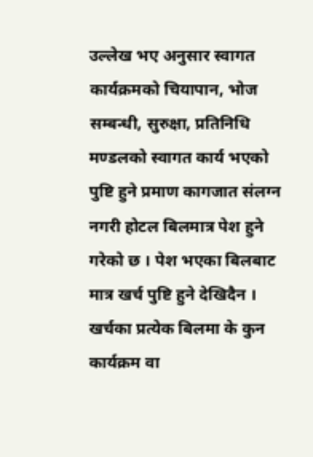उल्लेख भए अनुसार स्वागत कार्यक्रमको चियापान, भोज सम्बन्धी, सुरुक्षा, प्रतिनिधि मण्डलको स्वागत कार्य भएको पुष्टि हुने प्रमाण कागजात संलग्न नगरी होटल बिलमात्र पेश हुने गरेको छ । पेश भएका बिलबाट मात्र खर्च पुष्टि हुने देखिदैन । खर्चका प्रत्येक बिलमा के कुन कार्यक्रम वा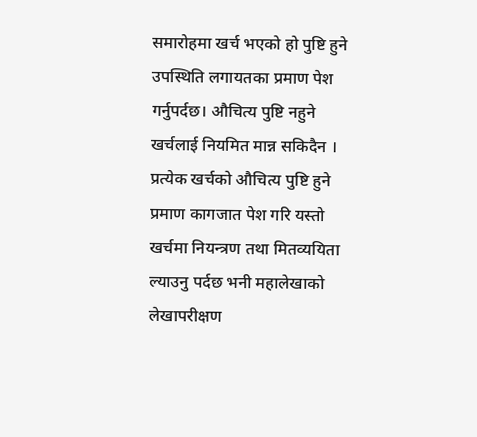समारोहमा खर्च भएको हो पुष्टि हुने उपस्थिति लगायतका प्रमाण पेश गर्नुपर्दछ। औचित्य पुष्टि नहुने खर्चलाई नियमित मान्न सकिदैन । प्रत्येक खर्चको औचित्य पुष्टि हुने प्रमाण कागजात पेश गरि यस्तो खर्चमा नियन्त्रण तथा मितव्ययिता ल्याउनु पर्दछ भनी महालेखाको लेखापरीक्षण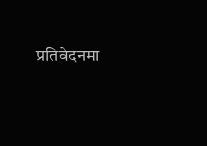प्रतिवेदनमा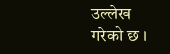उल्लेख गरेको छ ।